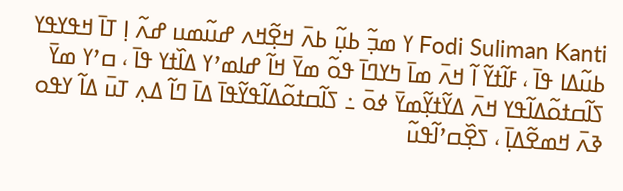Fodi Suliman Kanti ߌ ߘߏ߲߬ ߕߎ߲߬ ߕߍ߫ ߞߐ߲߬ߞߍ ߝߎ߬ߘߎ ߝߍ߬ ߊ߲ ߠߊ߫ ߞߟߌߟߌ ߕߎ߬ߡߊ ߟߊ߫ ، ߓߊ߬ߙߌ߬ ߊ߬ ߞߍ߫ ߘߊ߫ ߤߌߣߊ߫ ߟߋ߬ ߘߌ߫ ߞߊ߬ ߝߊߘߴߌ ߡߊ߰ߙߌ ߟߊ߫ ، ߛߴߌ ߘߌ߫ ߖߊ߬ߛߙߋ߬ߡߊ߬ߟߌ ߞߍ߫ ߡߌ߬ߙߌ߲߬ߘߌ߫ ߦߋ߫ ߸ ߖߊ߬ߛߙߋ߬ߡߊ߬ߟߌ߬ߟߊ߫ ߡߊ߫ ߣߊ߬ ߡߍ߲ ߠߎ߫ ߡߊ߬ ߌߟߋ ߢߍ߫ ߞߘߐ߬ߡߊ߲߫ ، ߖߐ߲߰ߛߴߊ߬ߟߎ߬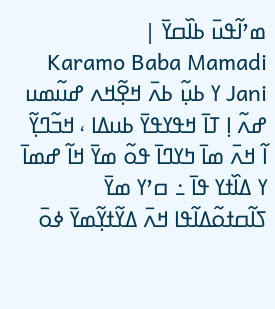ߘߴߊ߬ߟߎ߫ ߕߊ߰ߛߌ߫ |
Karamo Baba Mamadi Jani ߌ ߕߎ߲߬ ߕߍ߫ ߞߐ߲߬ߞߍ ߝߎ߬ߘߎ ߝߍ߬ ߊ߲ ߠߊ߫ ߞߟߌߟߌ߫ ߕߎߡߊ ، ߞߏ߬ߣߌ߲߬ ߊ߬ ߞߍ߫ ߘߊ߫ ߤߌߣߊ߫ ߟߋ߬ ߘߌ߫ ߞߊ߬ ߝߘߊ߫ ߌ ߡߊ߰ߙߌ ߟߊ߫ ߸ ߛߴߌ ߘߌ߫ ߖߊ߬ߛߙߋ߬ߡߊ߬ߟߊ ߞߍ߫ ߡߌ߬ߙߌ߲߬ߘߌ߫ ߦߋ߫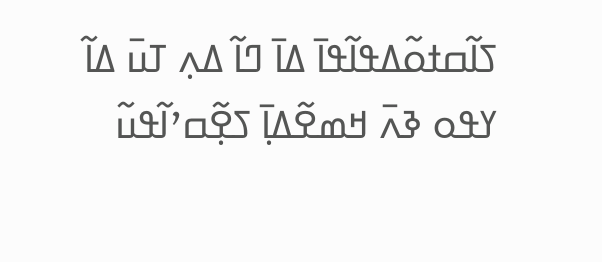ߖߊ߬ߛߙߋ߬ߡߟߊ߬ߟߊ߫ ߡߊ߫ ߣߊ߬ ߡߍ߲ ߠߎ߫ ߡߊ߬ ߌߟߋ ߢߍ߫ ߞߘߐ߬ߡߊ߲߫ ߖߐ߲߬ߛߴߊ߬ߟߎ߬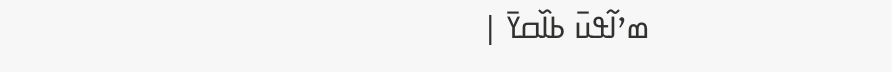ߘߴߊ߬ߟߎ߫ ߕߊ߰ߛߌ߫ |